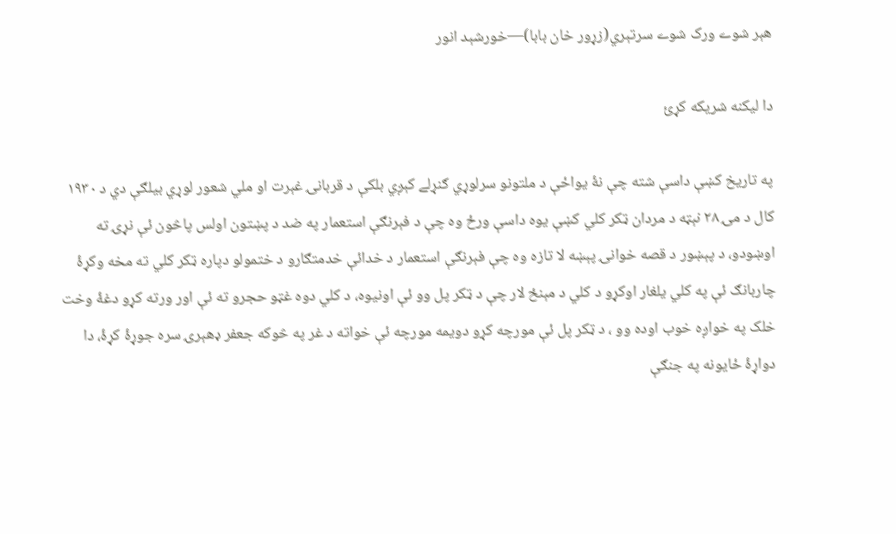هېر شوے ورک شوے سرتېري(زړور خان بابا)—خورشېد انور

دا ليکنه شريکه کړئ

په تاريخ کښې داسې شته چې نۀ يواځې د ملتونو سرلوړي ګنړلے کېږي بلکې د قربانۍ غېرت او ملي شعور لوړي بيلګې دي د ۱۹۳۰ کال د مۍ ۲۸ نېټه د مردان ټکر کلي کښې يوه داسې ورځ وه چې د فېرنګې استعمار په ضد د پښتون اولس پاڅون ئې نړۍ ته اوښودو، د پېښور د قصه خوانۍ پېښه لا تازه وه چې فېرنګې استعمار د خدائې خدمتګارو د ختمولو دپاره ټکر کلي ته مخه وکړۀ چاربانګ ئې په کلي يلغار اوکړو د کلي د مېنځ لار چې د ټکر پل وو ئې اونيوه، د کلي دوه غټو حجرو ته ئې اور ورته کړو دغۀ وخت خلک په خواږه خوب اوده وو ، د ټکر پل ئې مورچه کړو دويمه مورچه ئې خواته د غر په څوکه جعفر ډهېرۍ سره جوړۀ کړۀ، دا دواړۀ ځايونه په جنګې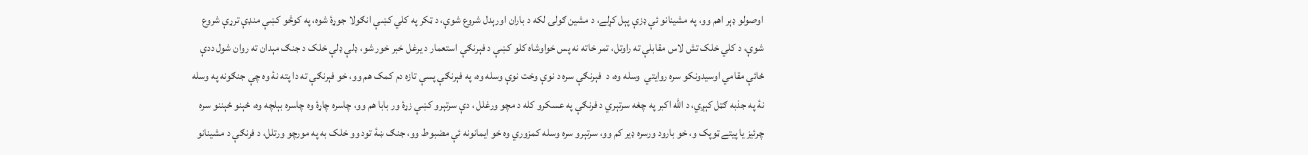اوصولو ډېر اهم وو، په مشينانو ئې ډزې پېل کړلے، د مشين ګولۍ لکه د باران اورېدل شروع شوې، د ټکر په کلي کښې انګولا جوړۀ شوه، په کوڅو کښې منډې ترړې شروع شوې، د کلي خلک تش لاس مقابلې ته راوتل، تمر خاته نه پس خواوشاه کلو کښې د فېرنګې استعمار د يرغل خبر خور شو، ډلې ډلې خلک د جنګ مېدان ته روان شول ددې ځائې مقامي اوسيدونکو سره روايتي  وسله وه، د  فېرنګې سره د نوې وخت نوې وسله وه، په فېرنګې پسې تازه دم کمک هم وو، خو فېرنګې ته دا پته نۀ وه چې جنګونه په وسله نۀ په جذبه ګټل کېږي، د الله اکبر په چغه سرتېري د فرنګې په عسکرو کله د مچو ورغلل ، دې سرتېرو کښې زړۀ ور بابا هم وو، چاسره چاړۀ وه چاسره بېلچه وه، ځېنو ځېننو سره چرئيز يا پيتے ټوپک و، خو بارود ورسره ډير کم وو، سرتېرو سره وسله کمزوري وه خو ايمانونه ئې مضبوط وو، جنګ ښۀ تود وو خلک به په مورچو ورتلل، د فرنګې د مشينانو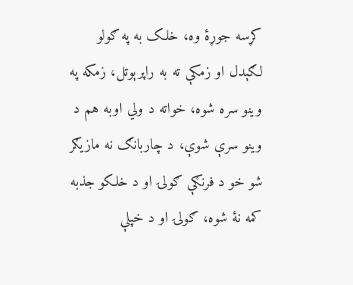کړسه جوړۀ وه، خلک به په ګولو لګېدل او زمکې ته به راپرېوتل، زمکه په وينو سره شوه، خواته د ولي اوبه هم د وينو سرې شوې، د چاربانګ نه مازيګر شو خو د فرنګې ګولۍ او د خلکو جذبه کمه نۀ شوه، ګولۍ او د خپلې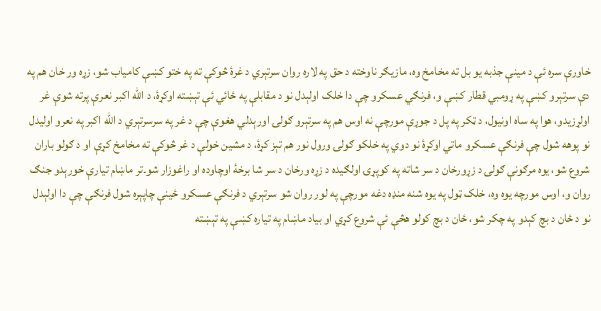خاورې سره ئې د مينې جذبه يو بل ته مخامخ وه، مازيګر ناوخته د حق په لاره روان سرتېري د غرۀ څوکې ته په ختو کښې کامياب شو، زړه ور خان هم په دې سرتېرو کښې په ړومبي قطار کښې و، فرنګي عسکرو چې دا خلک اولېدل نو د مقابلې په ځائي ئې تېښته اوکړۀ، د الله اکبر نعرې پرته شوې غر اولړزيدو، هوا په ساه اونيول، د ټکر په پل د جوړې مورچې نه اوس هم په سرتېرو ګولۍ اورېدلي هغوې چې د غر په سرسرتېري د الله اکبر په نعرو اوليدل نو پوهه شول چې فرنګې عسکرو ماتي اوکړۀ نو دوي په خلکو ګولۍ ورول نور هم تېز کړۀ، د مشين خولې د غر څوکې ته مخامخ کړې او د ګولو باران شروع شو، يوه مرګونې ګولۍ د زړورخان د سر شاته په کوپړۍ اولګيده د زړه ورخان د سر شا برخۀ اوچاوده او راغوزار شو۔تر ماښام تيارې خورېدو جنګ روان و، اوس مورچه يوه وه، خلک ټول په يوه شنه منډه دغه مورچې په لور روان شو سرتېري د فرنګې عسکرو ځينې چاپېره شول فرنګې چې دا اولېدل نو د ځان د بچ کېدو په چکر شو، ځان د بچ کولو هڅې ئې شروع کړي او بياد ماښام په تياره کښې په تېښته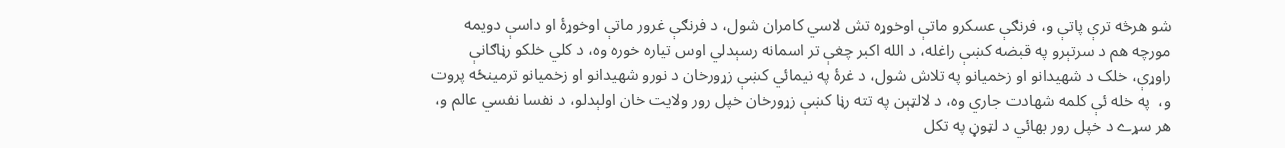شو هرڅه ترې پاتې و، فرنګې عسکرو ماتې اوخوړه تش لاسي کامران شول، د فرنګې غرور ماتې اوخوړۀ او داسې دويمه مورچه هم د سرتېرو په قبضه کښې راغله، د الله اکبر چغې تر اسمانه رسېدلي اوس تياره خوره وه، د کلي خلکو رڼاګانې راوړې، خلک د شهيدانو او زخميانو په تلاش شول، د غرۀ په نيمائي کښې زړورخان د نورو شهيدانو او زخميانو ترمينځه پروت و،  په خله ئې کلمه شهادت جاري وه، د لالټېن په تته رڼا کښې زړورخان خپل رور ولايت خان اولېدلو، د نفسا نفسي عالم و، هر سړے د خپل رور بهائي د لټوڼ په تکل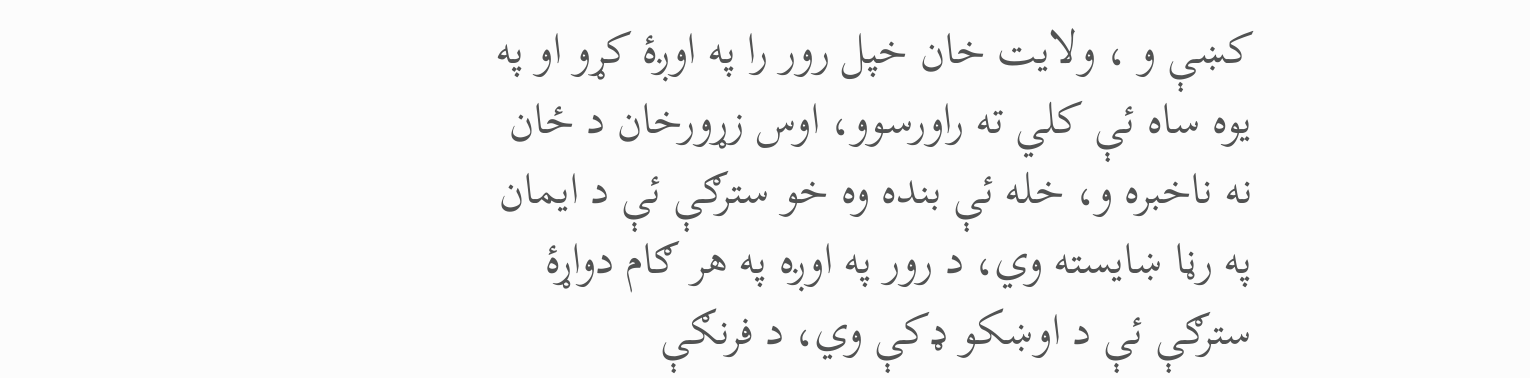کښې و ، ولايت خان خپل رور را په اوږۀ کړو او په يوه ساه ئې کلي ته راورسوو، اوس زړورخان د ځان نه ناخبره و، خله ئې بنده وه خو سترګې ئې د ايمان په رڼا ښايسته وي، د رور په اوږه په هر ګام دواړۀ سترګې ئې د اوښکو ډکې وي، د فرنګې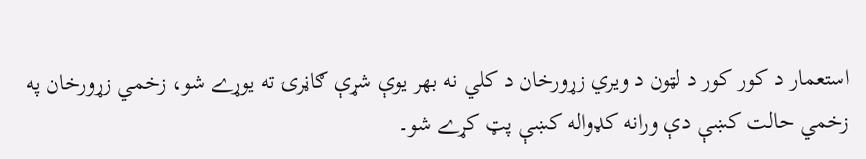استعمار د کور کور د لټون د ويري زړورخان د کلي نه بهر يوې شړې ګاڼرۍ ته يوړے شو، زخمي زړورخان په زخمي حالت کښې دې ورانه کډواله کښې پټ کړے شو۔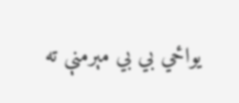يواځي بي بي مېرمنې ته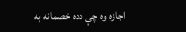اجازه وه چې دده خصمانه به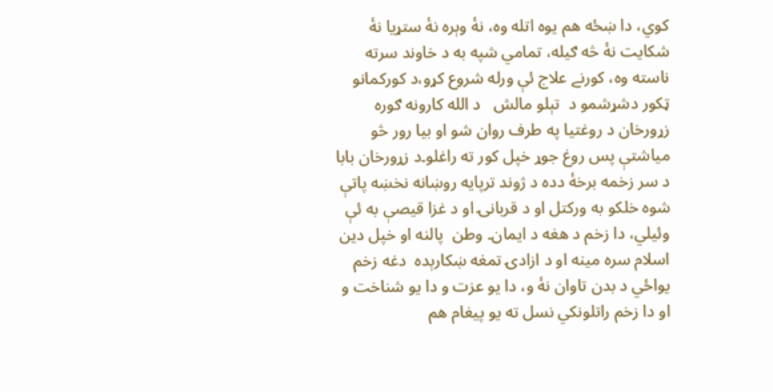کوي، دا ښځه هم يوه اتله وه، نۀ وېره نۀ ستړيا نۀ شکايت نۀ څه ګيله، تمامي شپه به د خاوند سرته ناسته وه، کورنے علاج ئې ورله شروع کړو،د کورکمانو ټکور دشړشمو د  تېلو مالش   د الله کارونه ګوره زړورخان د روغتيا په طرف روان شو او بيا رور څو مياشتې پس روغ جوړ خپل کور ته راغلو۔د زړورخان بابا د سر زخمه برخۀ دده د ژوند ترپايه روښانه نخښه پاتې شوه خلکو به ورکتل او د قربانۍ او د غزا قيصې به ئې وئيلي، دا زخم د هغه د ايمان۔ وطن  پالنه او خپل دين اسلام سره مينه او د ازادۍ تمغه ښکارېده  دغه زخم يواځي د بدن تاوان نۀ و، دا يو عزت و دا يو شناخت و او دا زخم راتلونکي نسل ته يو پيغام هم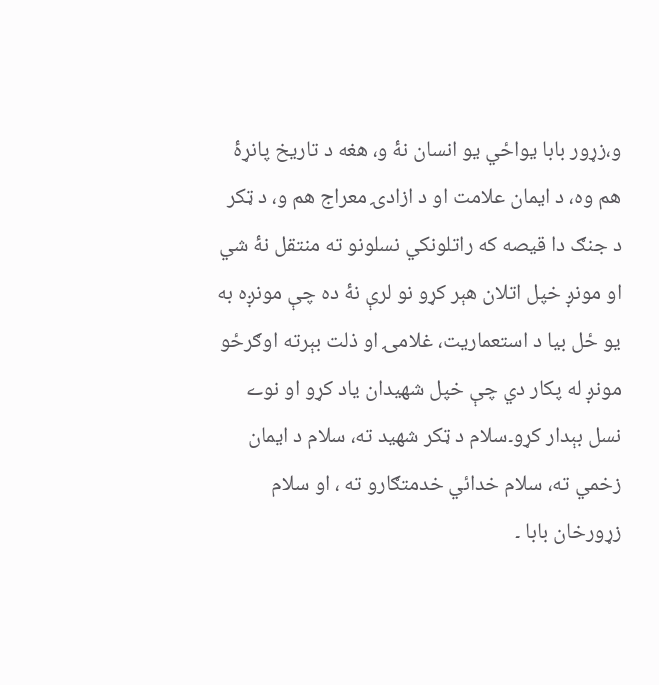و،زړور بابا يواځي يو انسان نۀ و، هغه د تاريخ پانړۀ هم وه، د ايمان علامت او د ازادۍ معراج هم و، د ټکر د جنګ دا قيصه که راتلونکي نسلونو ته منتقل نۀ شي او مونږ خپل اتلان هېر کړو نو لرې نۀ ده چې مونږه به يو ځل بيا د استعماريت، غلامۍ او ذلت بېرته اوګرځو مونږ له پکار دي چې خپل شهيدان ياد کړو او نوے نسل بېدار کړو۔سلام د ټکر شهيد ته، سلام د ايمان زخمي ته، سلام خدائي خدمتګارو ته ، او سلام زړورخان بابا ۔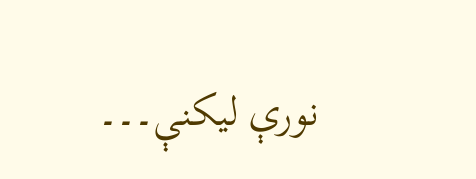نورې ليکنې۔۔۔